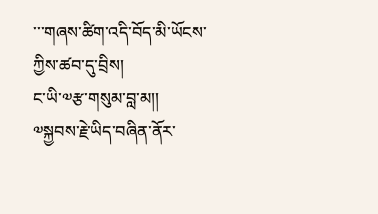་་་གཞས་ཚིག་འདི་བོད་མི་ཡོངས་ཀྱིས་ཚབ་དུ་བྲིས།
ང་ཡི་༧རྩ་གསུམ་བླ་མ།།
༧སྐྱབས་རྗེ་ཡིད་བཞིན་ནོར་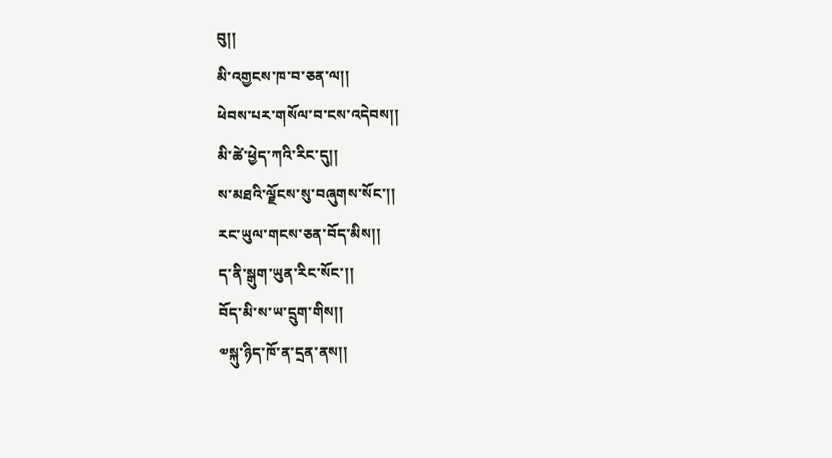བུ།།
མི་འགྱངས་ཁ་བ་ཅན་ལ།།
ཕེབས་པར་གསོལ་བ་ངས་འདེབས།།
མི་ཚེ་ཕྱེད་ཀའི་རིང་དུ།།
ས་མཐའི་ལྗོངས་སུ་བཞུགས་སོང་།།
རང་ཡུལ་གངས་ཅན་བོད་མིས།།
ད་ནི་སྒུག་ཡུན་རིང་སོང་།།
བོད་མི་ས་ཡ་དྲུག་གིས།།
༧སྐུ་ཉིད་ཁོ་ན་དྲན་ནས།།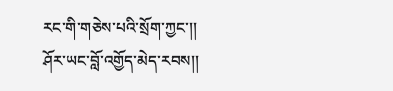རང་གི་གཅེས་པའི་སྲོག་ཀྱང་།།
ཤོར་ཡང་བློ་འགྱོད་མེད་རབས།།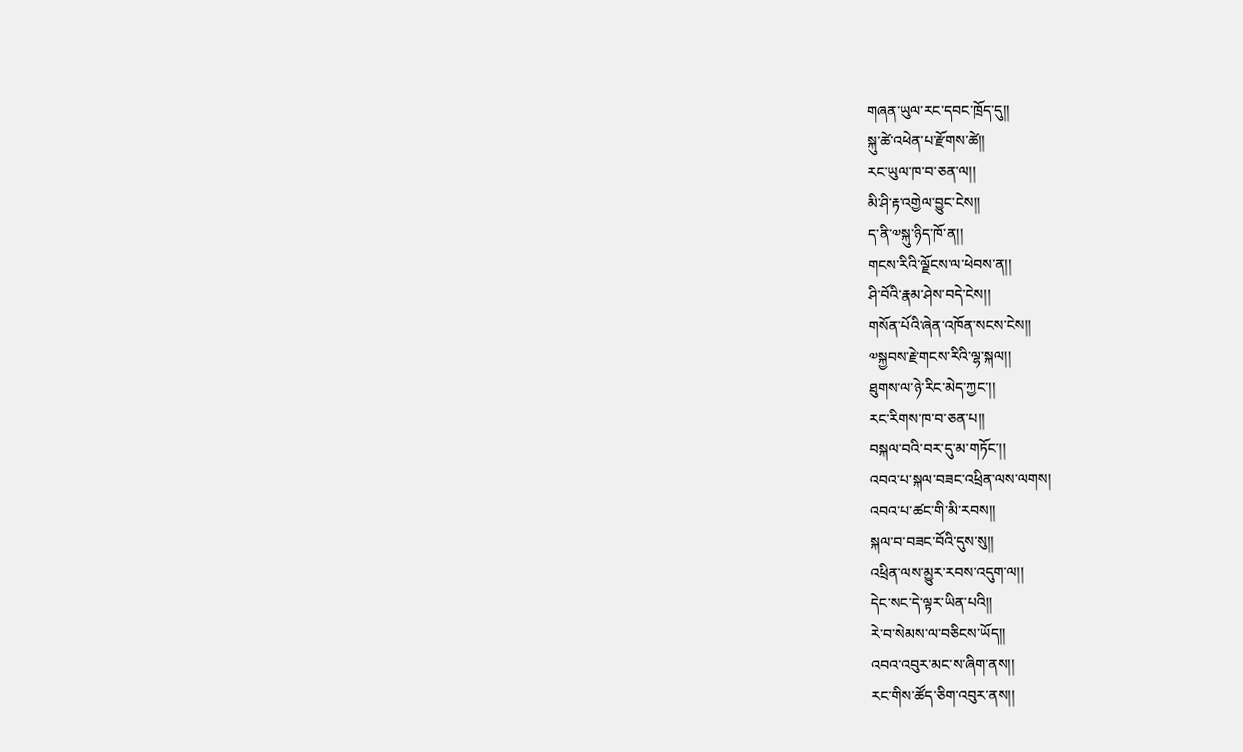གཞན་ཡུལ་རང་དབང་ཁྲོད་དུ།།
སྐུ་ཚེ་འཕེན་པ་རྫོགས་ཚེ།།
རང་ཡུལ་ཁ་བ་ཅན་ལ།།
མི་ཤི་རྟ་འགྱེལ་བྱུང་ངེས།།
ད་ནི་༧སྐུ་ཉིད་ཁོ་ན།།
གངས་རིའི་ལྗོངས་ལ་ཕེབས་ན།།
ཤི་བོའི་རྣམ་ཤེས་བདེ་ངེས།།
གསོན་པོའི་ཞེན་འཁོན་སངས་ངེས།།
༧སྐྱབས་རྗེ་གངས་རིའི་ལྷ་སྐལ།།
ཐུགས་ལ་ཉེ་རིང་མེད་ཀྱང་།།
རང་རིགས་ཁ་བ་ཅན་པ།།
བསྐལ་བའི་བར་དུ་མ་གཏོང་།།
འབའ་པ་སྐལ་བཟང་འཕྲིན་ལས་ལགས།
འབའ་པ་ཚང་གི་མི་རབས།།
སྐལ་བ་བཟང་བོའི་དུས་སུ།།
འཕྲིན་ལས་མྱུར་རབས་འདུག་ལ།།
དེང་སང་དེ་ལྟར་ཡིན་པའི།།
རེ་བ་སེམས་ལ་བཅིངས་ཡོད།།
འབའ་འབུར་མང་ས་ཞིག་ནས།།
རང་གིས་ཚོད་ཅིག་འབུར་ནས།།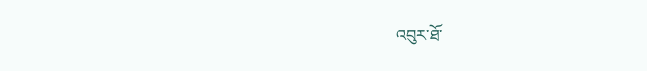འབུར་ཐོ་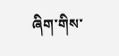ཞིག་གིས་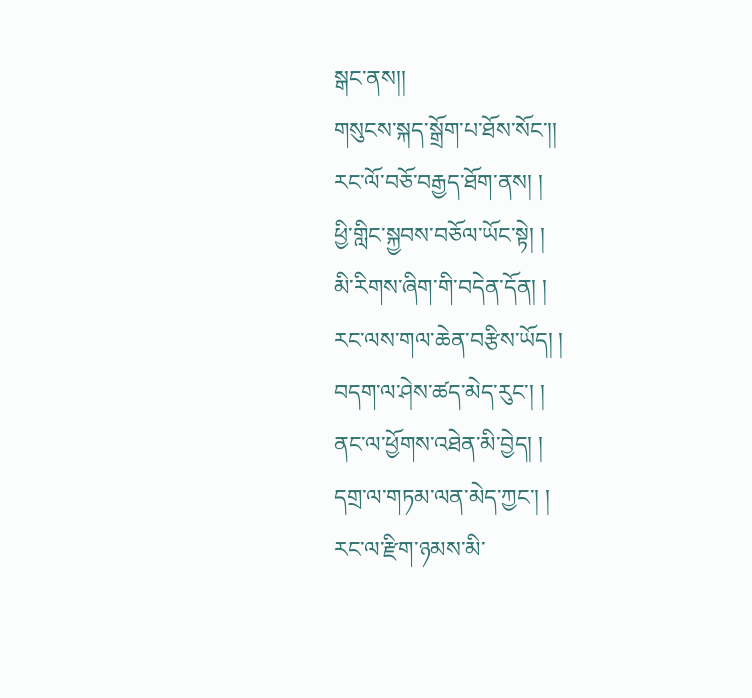སྒང་ནས།།
གསུངས་སྐད་སྒྲོག་པ་ཐོས་སོང་།།
རང་ལོ་བཅོ་བརྒྱད་ཐོག་ནས། །
ཕྱི་གླིང་སྐྱབས་བཅོལ་ཡོང་སྟེ། །
མི་རིགས་ཞིག་གི་བདེན་དོན། །
རང་ལས་གལ་ཆེན་བརྩིས་ཡོད། །
བདག་ལ་ཤེས་ཚད་མེད་རུང་། །
ནང་ལ་ཕྱོགས་འཐེན་མི་བྱེད། །
དགྲ་ལ་གཏམ་ལན་མེད་ཀྱང་། །
རང་ལ་རྫིག་ཉམས་མི་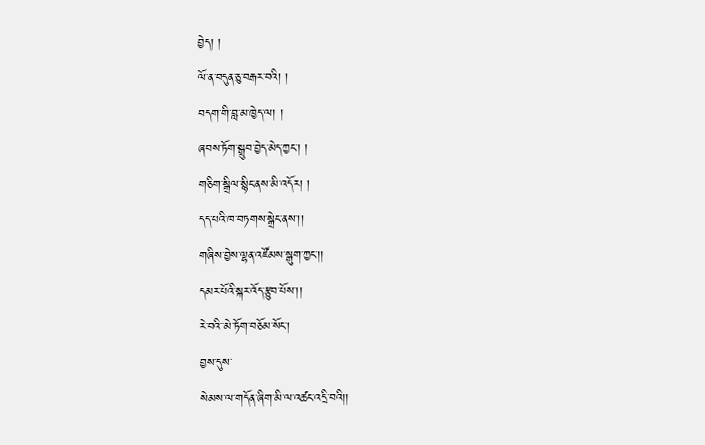བྱེད། །
ལོ་ན་བདུན་ཅུ་བརྒར་བའི། །
བདག་གི་བླ་མ་ཁྱེད་ལ། །
ཞབས་ཏོག་སྒྲུབ་བྱེད་མེད་ཀྱང་། །
གཅིག་སྒྲིལ་སྙིང་ནས་མི་འདོར། །
དད་པའི་ཁ་བཏགས་སྒྲེང་ནས་།།
གཞིས་བྱེས་ལྷན་འཛོམས་སྒུག་ཀྱང་།།
དམར་པོའི་སྐར་འོད་རྩུབ་པོས་།།
རེ་བའི་་མེ་ཏོག་བཅོམ་སོང་།
བྱས་དུས་
སེམས་ལ་གདོན་ཞིག་མི་ལ་འཚང་འདྲི་བའི།།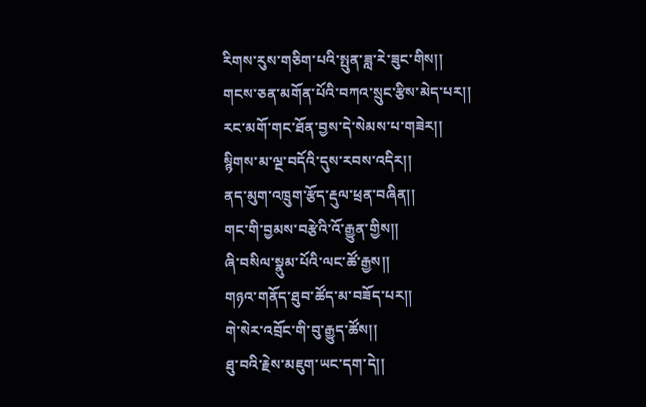རིགས་རུས་གཅིག་པའི་སྤུན་ཟླ་རེ་ཟུང་གིས།།
གངས་ཅན་མགོན་པོའི་བཀའ་སྲུང་རྩིས་མེད་པར།།
རང་མགོ་གང་ཐོན་བྱས་དེ་སེམས་པ་གཟེར།།
སྙིགས་མ་ལྔ་བདོའི་དུས་རབས་འདིར།།
ནད་མུག་འཁྲུག་རྩོད་རྡུལ་ཕྲན་བཞིན།།
གང་གི་བྱམས་བརྩེའི་འོ་རྒྱུན་གྱིས།།
ཞི་བསིལ་སྣུམ་པོའི་ལང་ཚོ་རྒྱས།།
གཉའ་གནོད་ཐུབ་ཚོད་མ་བཟོད་པར།།
གེ་སེར་འབྲོང་གི་བུ་རྒྱུད་ཚོས།།
ཐུ་བའི་རྗེས་མཇུག་ཡང་དག་དེ།།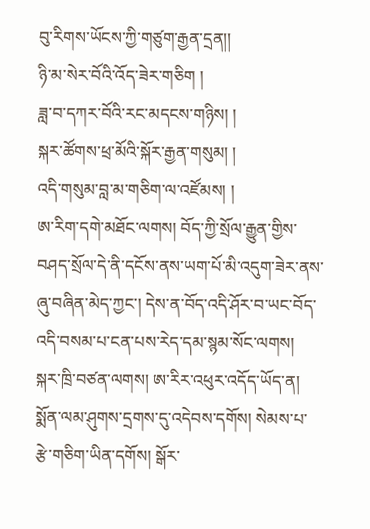བུ་རིགས་ཡོངས་ཀྱི་གཙུག་རྒྱན་དྲན།།
ཉི་མ་སེར་བོའི་འོད་ཟེར་གཅིག །
ཟླ་བ་དཀར་བོའི་རང་མདངས་གཉིས། །
སྐར་ཚོགས་ཕྲ་མོའི་སྐོར་རྒྱན་གསུམ། །
འདི་གསུམ་བླ་མ་གཅིག་ལ་འཛོམས། །
ཨ་རིག་དགེ་མཐོང་ལགས། བོད་ཀྱི་སྲོལ་རྒྱུན་གྱིས་བཤད་སྲོལ་དེ་ནི་དངོས་ནས་ཡག་པོ་མི་འདུག་ཟེར་ནས་ཞུ་བཞིན་མེད་ཀྱང་། དེས་ན་བོད་འདི་ཤོར་བ་ཡང་བོད་འདི་བསམ་པ་ངན་པས་རེད་དམ་སྙམ་སོང་ལགས།
སྐར་ཁྲི་བཙན་ལགས། ཨ་རིར་འཕུར་འདོད་ཡོད་ན། སྨོན་ལམ་ཤུགས་དྲགས་དུ་འདེབས་དགོས། སེམས་པ་རྩེ་གཅིག་ཡིན་དགོས། སྒོར་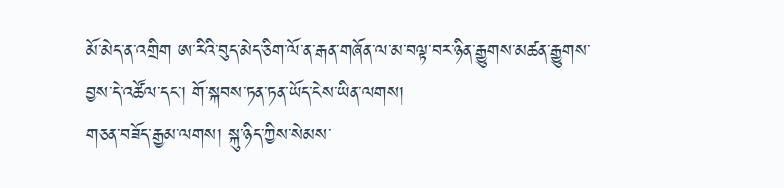མོ་མེད་ན་འགྲིག ཨ་རིའི་བུད་མེད་ཅིག་ལོ་ན་རྒན་གཞོན་ལ་མ་བལྟ་བར་ཉིན་རྒྱུགས་མཚན་རྒྱུགས་བྱས་དེ་འཚོལ་དང་། གོ་སྐབས་ཏན་ཏན་ཡོད་ངེས་ཡིན་ལགས།
གཅན་བཟོད་རྒྱམ་ལགས། སྐུ་ཉིད་ཀྱིས་སེམས་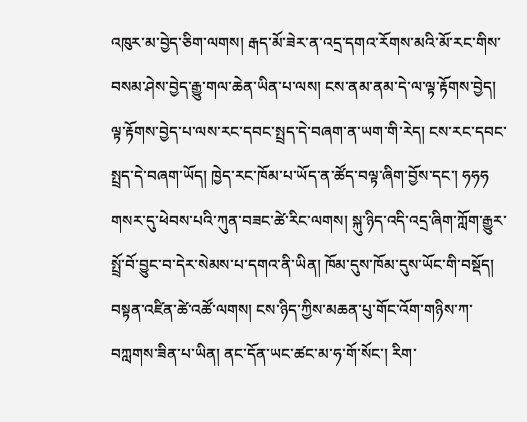འཁུར་མ་བྱེད་ཅིག་ལགས། རྒད་མོ་ཟེར་ན་འདྲ་དགའ་རོགས་མའི་མོ་རང་གིས་བསམ་ཤེས་བྱེད་རྒྱུ་གལ་ཆེན་ཡིན་པ་ལས། ངས་ནམ་ནམ་དེ་ལ་ལྟ་རྟོགས་བྱེད། ལྟ་རྟོགས་བྱེད་པ་ལས་རང་དབང་སྤྲད་དེ་བཞག་ན་ཡག་གི་རེད། ངས་རང་དབང་སྤྲད་དེ་བཞག་ཡོད། ཁྱེད་རང་ཁོམ་པ་ཡོད་ན་ཚོད་བལྟ་ཞིག་བྱོས་དང་། ཧཧཧ
གསར་དུ་ཕེབས་པའི་ཀུན་བཟང་ཚེ་རིང་ལགས། སྐུ་ཉིད་འདི་འདྲ་ཞིག་ཀློག་རྒྱུར་སྤྲོ་བོ་བྱུང་བ་དེར་སེམས་པ་དགའ་ནི་ཡིན། ཁོམ་དུས་ཁོམ་དུས་ཡོང་གི་བསྡོད།
བསྟན་འཛིན་ཚེ་འཚོ་ལགས། ངས་ཉིད་ཀྱིས་མཆན་པུ་གོང་འོག་གཉིས་ཀ་བཀླགས་ཟིན་པ་ཡིན། ནང་དོན་ཡང་ཚང་མ་ཧ་གོ་སོང་། རིག་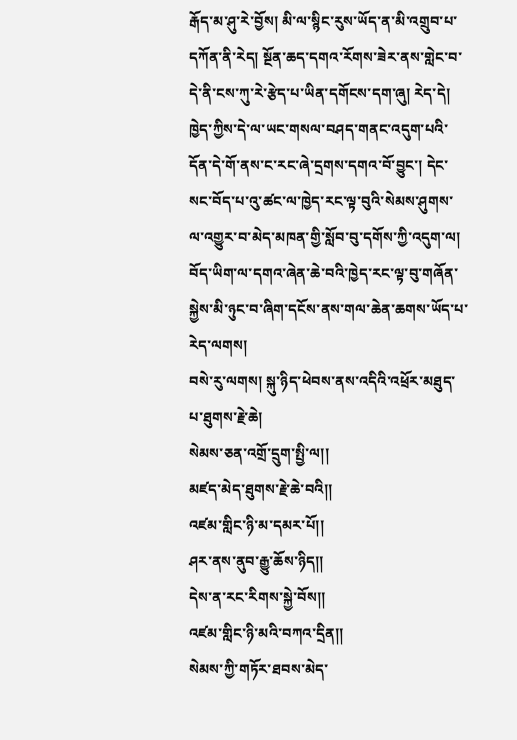རྒོད་མ་ཤུ་རེ་བྱོས། མི་ལ་སྙིང་རུས་ཡོད་ན་མི་འགྲུབ་པ་དཀོན་ནི་རེད། སྔོན་ཆད་དགའ་རོགས་ཟེར་ནས་གླེང་བ་དེ་ནི་ངས་ཀུ་རེ་རྩེད་པ་ཡིན་དགོངས་དག་ཞུ། རེད་དེ། ཁྱེད་ཀྱིས་དེ་ལ་ཡང་གསལ་བཤད་གནང་འདུག་པའི་དོན་དེ་གོ་ནས་ང་རང་ཞེ་དྲགས་དགའ་བོ་བྱུང་། དེང་སང་བོད་པ་འུ་ཚང་ལ་ཁྱེད་རང་ལྟ་བུའི་སེམས་ཤུགས་ལ་འགྱུར་བ་མེད་མཁན་གྱི་སློབ་བུ་དགོས་ཀྱི་འདུག་ལ། བོད་ཡིག་ལ་དགའ་ཞེན་ཆེ་བའི་ཁྱེད་རང་ལྟ་བུ་གཞོན་སྐྱེས་མི་ཉུང་བ་ཞིག་དངོས་ནས་གལ་ཆེན་ཆགས་ཡོད་པ་རེད་ལགས།
བསེ་རུ་ལགས། སྐུ་ཉིད་ཕེབས་ནས་འདིའི་འཕྲོར་མཐུད་པ་ཐུགས་རྗེ་ཆེ།
སེམས་ཅན་འགྲོ་དྲུག་སྤྱི་ལ།།
མཛད་མེད་ཐུགས་རྗེ་ཆེ་བའི།།
འཛམ་གླིང་ཉི་མ་དམར་པོ།།
ཤར་ནས་ནུབ་རྒྱུ་ཆོས་ཉིད།།
དེས་ན་རང་རིགས་སྐྱེ་བོས།།
འཛམ་གླིང་ཉི་མའི་བཀའ་དྲིན།།
སེམས་ཀྱི་གཏོར་ཐབས་མེད་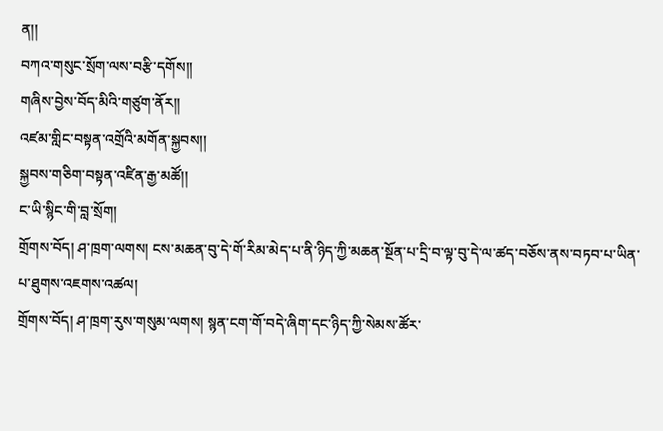ན།།
བཀའ་གསུང་སྲོག་ལས་བརྩི་དགོས།།
གཞིས་བྱེས་བོད་མིའི་གཙུག་ནོར།།
འཛམ་གླིང་བསྟན་འགྲོའི་མགོན་སྐྱབས།།
སྐྱབས་གཅིག་བསྟན་འཛིན་རྒྱ་མཚོ།།
ང་ཡི་སྙིང་གི་བླ་སྲོག།
གྲོགས་བོད། ཤ་ཁྲག་ལགས། ངས་མཆན་བུ་དེ་གོ་རིམ་མེད་པ་ནི་ཉིད་ཀྱི་མཆན་སྔོན་པ་དྲི་བ་ལྟ་བུ་དེ་ལ་ཚད་བཅོས་ནས་བཏབ་པ་ཡིན་པ་ཐུགས་འཇགས་འཚལ།
གྲོགས་བོད། ཤ་ཁྲག་རུས་གསུམ་ལགས། སྙན་ངག་གོ་བདེ་ཞིག་དང་ཉིད་ཀྱི་སེམས་ཚོར་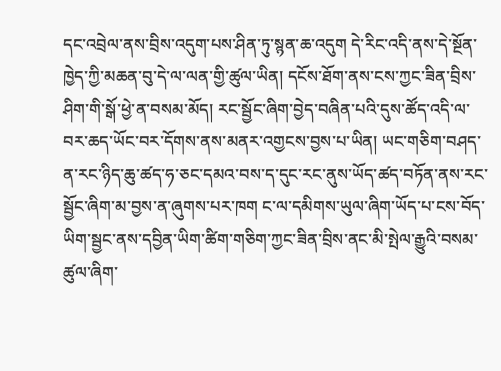དང་འབྲེལ་ནས་བྲིས་འདུག་པས་ཤིན་ཏུ་སྙན་ཆ་འདུག དེ་རིང་འདི་ནས་དེ་སྔོན་ཁྱེད་ཀྱི་མཆན་བུ་དེ་ལ་ལན་གྱི་ཚུལ་ཡིན། དངོས་ཐོག་ནས་ངས་ཀྱང་ཟིན་བྲིས་ཤིག་གི་སྒོ་ཕྱེ་ན་བསམ་མོད། རང་སྦྱོང་ཞིག་བྱེད་བཞིན་པའི་དུས་ཚོད་འདི་ལ་བར་ཆད་ཡོང་བར་དོགས་ནས་མནར་འགྱངས་བྱས་པ་ཡིན། ཡང་གཅིག་བཤད་ན་རང་ཉིད་ཆུ་ཚད་ཧ་ཅང་དམའ་བས་ད་དུང་རང་ནུས་ཡོད་ཚད་བཏོན་ནས་རང་སྦྱོང་ཞིག་མ་བྱས་ན་ཞུགས་པར་ཁག ང་ལ་དམིགས་ཡུལ་ཞིག་ཡོད་པ་ངས་བོད་ཡིག་སྦྱང་ནས་དབྱིན་ཡིག་ཚིག་གཅིག་ཀྱང་ཟིན་བྲིས་ནང་མི་སྤེལ་རྒྱུའི་བསམ་ཚུལ་ཞིག་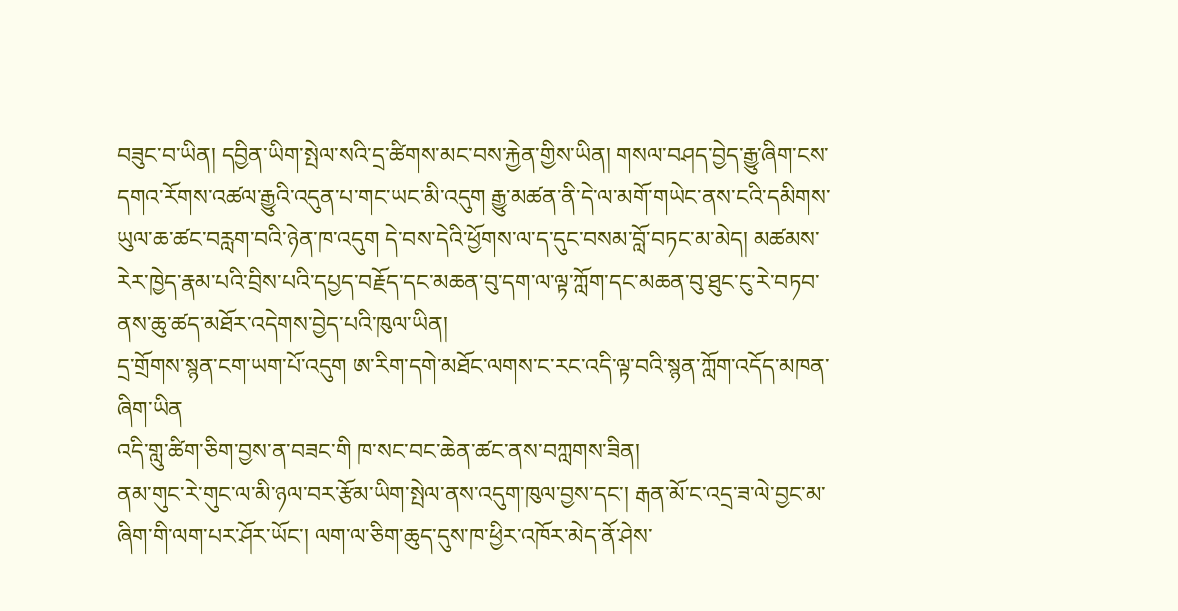བཟུང་བ་ཡིན། དབྱིན་ཡིག་སྤེལ་སའི་དྲ་ཚིགས་མང་བས་རྐྱེན་གྱིས་ཡིན། གསལ་བཤད་བྱེད་རྒྱུ་ཞིག་ངས་དགའ་རོགས་འཚལ་རྒྱུའི་འདུན་པ་གང་ཡང་མི་འདུག རྒྱུ་མཚན་ནི་དེ་ལ་མགོ་གཡེང་ནས་ངའི་དམིགས་ཡུལ་ཆ་ཚང་བརླག་བའི་ཉེན་ཁ་འདུག དེ་བས་དེའི་ཕྱོགས་ལ་ད་དུང་བསམ་བློ་བཏང་མ་མེད། མཚམས་རེར་ཁྱེད་རྣམ་པའི་བྲིས་པའི་དཔྱད་བརྗོད་དང་མཆན་བུ་དག་ལ་ལྟ་ཀློག་དང་མཆན་བུ་ཐུང་ངུ་རེ་བཏབ་ནས་ཆུ་ཚད་མཐོར་འདེགས་བྱེད་པའི་ཁུལ་ཡིན།
དྲ་གྲོགས་སྙན་ངག་ཡག་པོ་འདུག ཨ་རིག་དགེ་མཐོང་ལགས་ང་རང་འདི་ལྟ་བའི་སྙན་ཀློག་འདོད་མཁན་ཞིག་ཡིན
འདི་གླུ་ཚིག་ཅིག་བྱས་ན་བཟང་གི ཁ་སང་བང་ཆེན་ཚང་ནས་བཀླགས་ཟིན།
ནམ་གུང་རེ་གུང་ལ་མི་ཉལ་བར་རྩོམ་ཡིག་སྤེལ་ནས་འདུག་ཁུལ་བྱས་དང་། རྒན་མོ་ང་འདྲ་ཟ་ལེ་བྱང་མ་ཞིག་གི་ལག་པར་ཤོར་ཡོང་། ལག་ལ་ཅིག་ཆུད་དུས་ཁ་ཕྱིར་འཁོར་མེད་ནོ་ཤེས་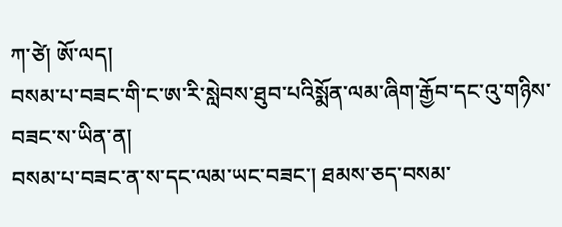ཀ་ཙེ། ཨོ་ལད།
བསམ་པ་བཟང་གི་ང་ཨ་རི་སླེབས་ཐུབ་པའིསྨོན་ལམ་ཞིག་རྒྱོབ་དང་འུ་གཉིས་བཟང་ས་ཡིན་ན།
བསམ་པ་བཟང་ན་ས་དང་ལམ་ཡང་བཟང་། ཐམས་ཅད་བསམ་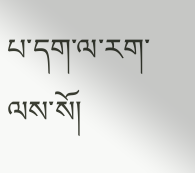པ་དག་ལ་རག་ལས་སོ།